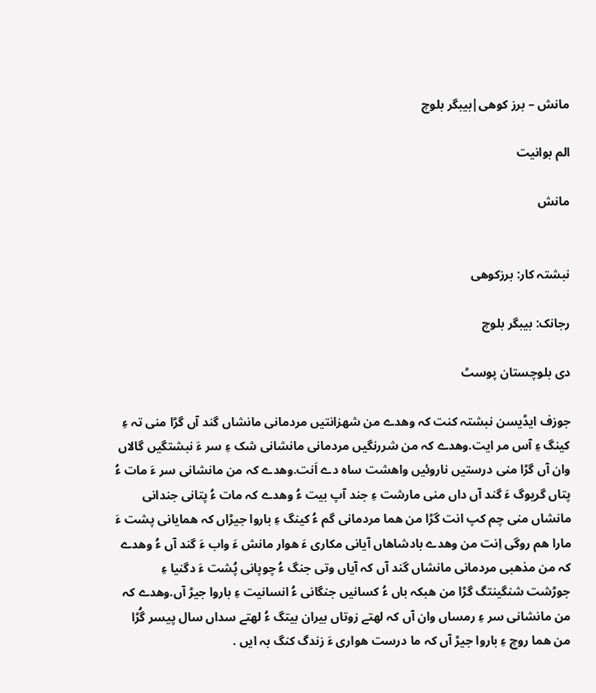مانش – برز کوھی|بیبگر بلوچ

الم بوانیت

مانش


نبشتہ کار: برزکوھی

رجانک: بیبگر بلوچ

دی بلوچستان پوسٹ

جوزف ایڈیسن نبشتہ کنت کہ وھدے من شھزانتیں مردمانی مانشاں گند آں گڑا منی تہ ءِ کینگ ءِ آس مر ایت.وھدے کہ من شررنگیں مردمانی مانشانی شک ءِ سر ءَ نبشتگیں گالاں وان آں گڑا منی درستیں ناروئیں واھشت ساہ دے اَنت.وھدے کہ من مانشانی سر ءَ مات ءُ پتاں گریوگ ءَ گند آں داں منی مارشت ءِ جند آپ بیت ءُ وھدے کہ مات ءُ پتانی جندانی مانشاں منی چم کپ انت گڑا من ھما مردمانی گم ءُ کینگ ءِ باروا جیڑاں کہ ھمایانی پشت ءَ مارا ھم روگی اِنت من وھدے بادشاھاں آیانی مکاری ءَ ھوار مانش ءَ واب ءَ گند آں ءُ وھدے کہ من مذھبی مردمانی مانشاں گند آں کہ آیاں وتی جنگ ءُ چوپانی پُشت ءَ دگنیا ءِ جوڑشت شنگینتگ گڑا من ھبکہ باں ءُ کسانیں جنگانی ءُ انسانیت ءِ باروا جیڑ آں.وھدے کہ من مانشانی سر ءِ رمساں وان آں کہ لھتے زوتاں بیران بیتگ ءُ لھتے سداں سال پیسر گُڑا من ھما روچ ءِ باروا جیڑ آں کہ ما درست ھواری ءَ زندگ کنگ بہ ایں .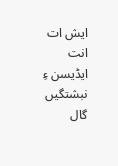ایش ات انت ایڈیسن ءِ نبشتگیں گال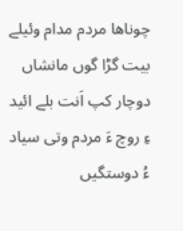چوناھا مردم مدام وئیلے بیت گڑا گوں مانشاں دوچار کپ اَنت بلے ائید ءِ روچ ءَ مردم وتی سیاد ءُ دوستگیں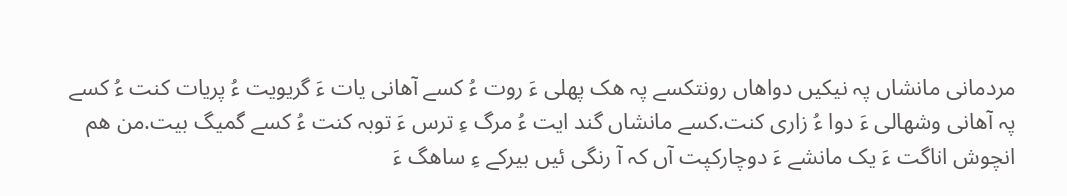مردمانی مانشاں پہ نیکیں دواھاں رونتکسے پہ ھک پھلی ءَ روت ءُ کسے آھانی یات ءَ گریویت ءُ پریات کنت ءُ کسے پہ آھانی وشھالی ءَ دوا ءُ زاری کنت.کسے مانشاں گند ایت ءُ مرگ ءِ ترس ءَ توبہ کنت ءُ کسے گمیگ بیت.من ھم انچوش اناگت ءَ یک مانشے ءَ دوچارکپت آں کہ آ رنگی ئیں بیرکے ءِ ساھگ ءَ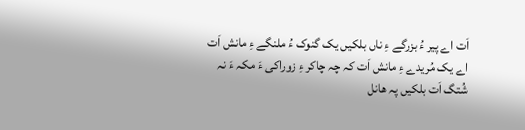اَت اے پیر ءُ بزرگے ءِ ناں بلکیں یک گنوک ءُ ملنگے ءِ مانش اَت اے یک مُریدے ءِ مانش اَت کہ چہ چاکر ءِ زوراکی ءَ مکہ ءَ نہ شُتگ اَت بلکیں پہ ھانل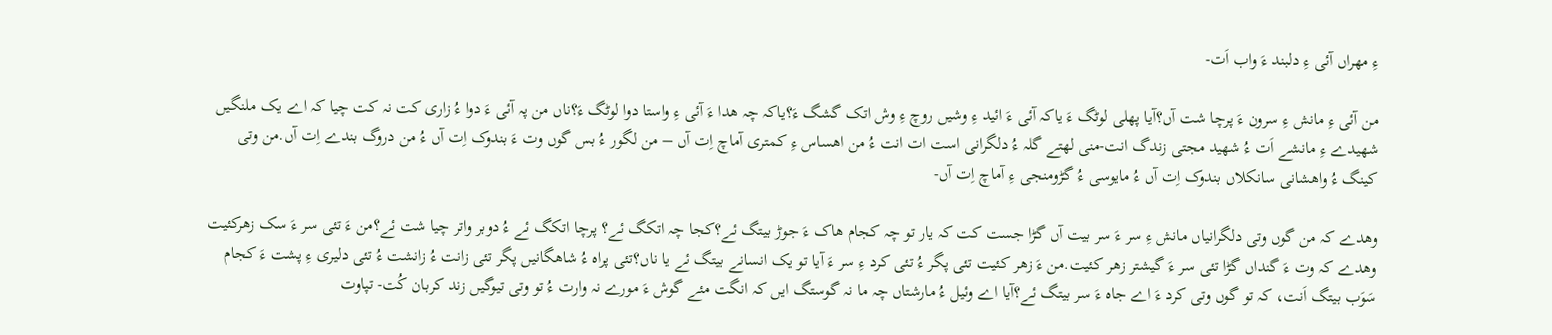ءِ مھراں آئی ءِ دلبند ءَ واب اَت-

من آئی ءِ مانش ءِ سرون ءَ پرچا شت آں؟آیا پھلی لوٹگ ءَ یاکہ آئی ءَ ائید ءِ وشیں روچ ءِ وش اتک گشگ ءَ؟یاکہ چہ ھدا ءَ آئی ءِ واستا دوا لوٹگ ءَ؟ناں من پہ آئی ءَ دوا ءُ زاری کت نہ کت چیا کہ اے یک ملنگیں شھیدے ءِ مانشے اَت ءُ شھید مجتی زندگ انت-منی لھتے گلہ ءُ دلگرانی است ات انت ءُ من اھساس ءِ کمتری آماچ اِت آں – من لگور ءُ بس گوں وت ءَ بندوک اِت آں ءُ من دروگ بندے اِت آں.من وتی کینگ ءُ واھشانی سانکلاں بندوک اِت آں ءُ مایوسی ءُ گڑومنجی ءِ آماچ اِت آں-

وھدے کہ من گوں وتی دلگرانیاں مانش ءِ سر ءَ سر بیت آں گڑا جست کت کہ یار تو چہ کجام ھاک ءَ جوڑ بیتگ ئے؟کجا چہ اتکگ ئے؟ پرچا اتکگ ئے ءُ دوبر واتر چیا شت ئے؟من ءَ تئی سر ءَ سک زھرکئیت وھدے کہ وت ءَ گنداں گڑا تئی سر ءَ گیشتر زھر کئیت.من ءَ زھر کئیت تئی پگر ءُ تئی کرد ءِ سر ءَ آیا تو یک انسانے بیتگ ئے یا ناں؟تئی پراہ ءُ شاھگانیں پگر تئی زانت ءُ زانشت ءُ تئی دلیری ءِ پشت ءَ کجام سَوَب بیتگ اَنت، کہ تو گوں وتی کرد ءَ اے جاہ ءَ سر بیتگ ئے؟آیا اے وئیل ءُ مارشتاں چہ ما نہ گوستگ ایں کہ انگت مئے گوش ءَ مورے نہ وارت ءُ تو وتی تیوگیں زند کربان کُت- تپاوت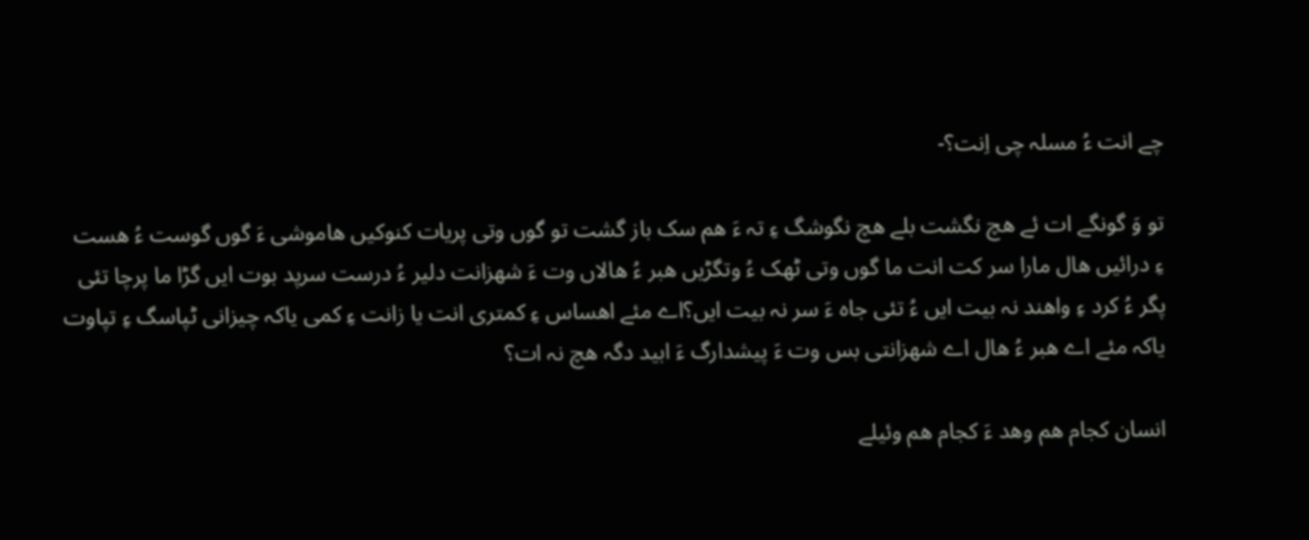چے انت ءُ مسلہ چی اِنت؟-

تو وَ گونگے ات ئے ھچ نگشت بلے ھچ نگوشگ ءِ تہ ءَ ھم سک باز گشت تو گوں وتی پریات کنوکیں ھاموشی ءَ گوں گوست ءُ ھست ءِ درائیں ھال مارا سر کت انت ما گوں وتی ٹھک ءُ وتگڑیں ھبر ءُ ھالاں وت ءَ شھزانت دلیر ءُ درست سرپد بوت ایں گڑا ما پرچا تئی پگر ءُ کرد ءِ واھند نہ بیت ایں ءُ تئی جاہ ءَ سر نہ بیت ایں؟اے مئے اھساس ءِ کمتری انت یا زانت ءِ کمی یاکہ چیزانی ٹپاسگ ءِ تپاوت یاکہ مئے اے ھبر ءُ ھال اے شھزانتی بس وت ءَ پیشدارگ ءَ ابید دگہ ھچ نہ ات؟

انسان کجام ھم وھد ءَ کجام ھم وئیلے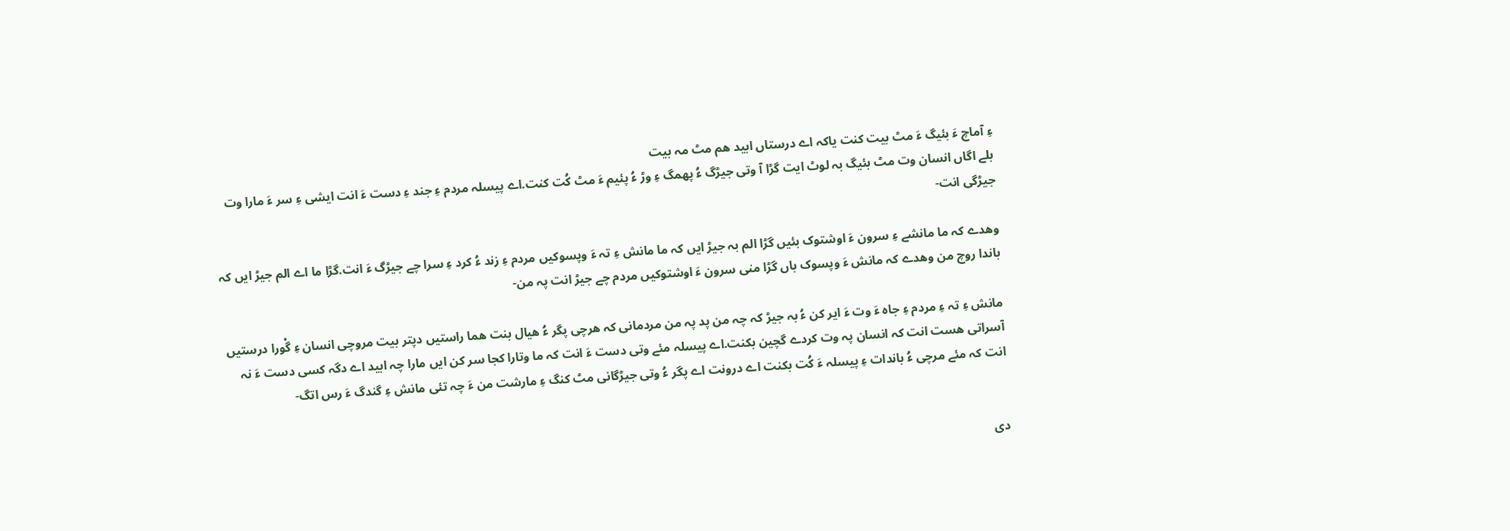ءِ آماچ ءَ بئیگ ءَ مٹ بیت کنت یاکہ اے درستاں ابید ھم مٹ مہ بیت
بلے اگاں انسان وت مٹ بئیگ بہ لوٹ ایت گڑا آ وتی جیڑگ ءُ پھمگ ءِ وڑ ءُ پئیم ءَ مٹ کُت کنت.اے پیسلہ مردم ءِ جند ءِ دست ءَ انت ایشی ءِ سر ءَ مارا وت جیڑگی انت-

وھدے کہ ما مانشے ءِ سرون ءَ اوشتوک بئیں گڑا الم بہ جیڑ ایں کہ ما مانش ءِ تہ ءَ وپسوکیں مردم ءِ زند ءُ کرد ءِ سرا چے جیڑگ ءَ انت.گڑا ما اے الم جیڑ ایں کہ باندا روچ من وھدے کہ مانش ءَ وپسوک باں گڑا منی سرون ءَ اوشتوکیں مردم چے جیڑ انت پہ من-

مانش ءِ تہ ءِ مردم ءِ جاہ ءَ وت ءَ ایر کن ءُ بہ جیڑ کہ چہ من پد پہ من مردمانی کہ ھرچی پگر ءُ ھیال بنت ھما راستیں دپتر بیت مروچی انسان ءِ گْورا درستیں آسراتی ھست انت کہ انسان پہ وت کردے گچین بکنت.اے پیسلہ مئے وتی دست ءَ انت کہ ما وتارا کجا سر کن ایں مارا چہ ابید اے دگہ کسی دست ءَ نہ انت کہ مئے مرچی ءُ باندات ءِ پیسلہ ءَ کُت بکنت اے درونت اے پگر ءُ وتی جیڑگانی مٹ کنگ ءِ مارشت من ءَ چہ تئی مانش ءِ گندگ ءَ رس اتگ-


دی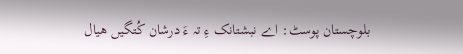بلوچستان پوسٹ: اے نبشتانک ءِ تہ ءَ درشان کُتگیں ھیال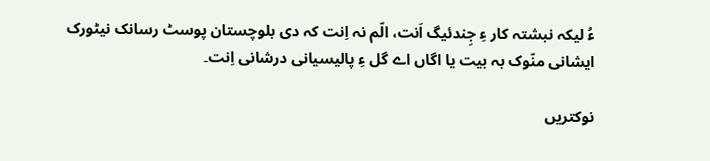ءُ لیکہ نبشتہ کار ءِ جِندئیگ اَنت، الّم نہ اِنت کہ دی بلوچستان پوسٹ رسانک نیٹورک ایشانی منّوک بہ بیت یا اگاں اے گل ءِ پالیسیانی درشانی اِنت۔

نوکتریں